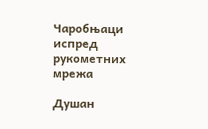Чаробњаци испред рукометних мрежа

Душан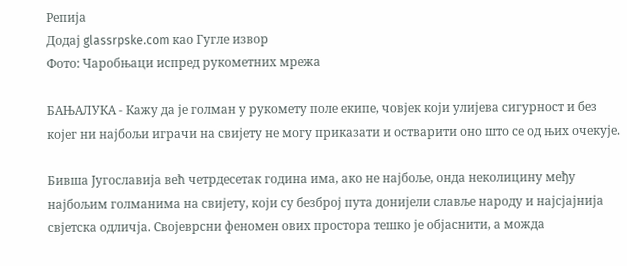Репија
Додај glassrpske.com као Гугле извор
Фото: Чаробњаци испред рукометних мрежа

БАЊАЛУКА - Кажу да је голман у рукомету поле екипе, човјек који улијева сигурност и без којег ни најбољи играчи на свијету не могу приказати и остварити оно што се од њих очекује.

Бивша Југославија већ четрдесетак година има, ако не најбоље, онда неколицину међу најбољим голманима на свијету, који су безброј пута донијели славље народу и најсјајнија свјетска одличја. Својеврсни феномен ових простора тешко је објаснити, а можда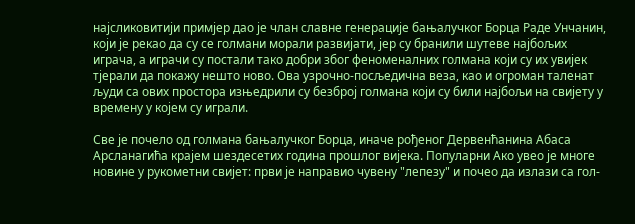најсликовитији примјер дао је члан славне генерације бањалучког Борца Раде Унчанин, који је рекао да су се голмани морали развијати, јер су бранили шутеве најбољих играча, а играчи су постали тако добри због феноменалних голмана који су их увијек тјерали да покажу нешто ново. Ова узрочно-посљедична веза, као и огроман таленат људи са ових простора изњедрили су безброј голмана који су били најбољи на свијету у времену у којем су играли.

Све је почело од голмана бањалучког Борца, иначе рођеног Дервенћанина Абаса Арсланагића крајем шездесетих година прошлог вијека. Популарни Ако увео је многе новине у рукометни свијет: први је направио чувену "лепезу" и почео да излази са гол-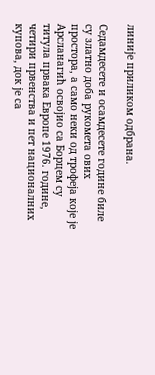линије приликом одбрана.

Седамдесете и осамдесете године биле су златно доба рукомета ових простора, а само неки од трофеја које је Арсланагић освојио са Борцем су титула првака Европе 1976. године, четири првенства и пет националних купова, док је са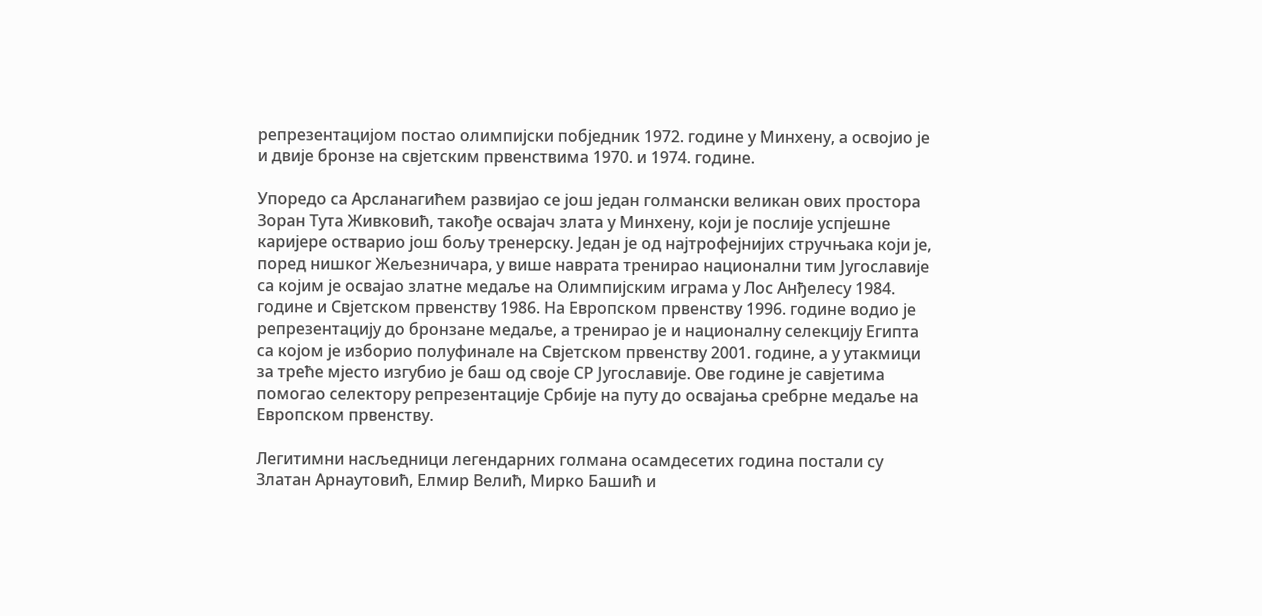репрезентацијом постао олимпијски побједник 1972. године у Минхену, а освојио је и двије бронзе на свјетским првенствима 1970. и 1974. године.

Упоредо са Арсланагићем развијао се још један голмански великан ових простора Зоран Тута Живковић, такође освајач злата у Минхену, који је послије успјешне каријере остварио још бољу тренерску. Један је од најтрофејнијих стручњака који је, поред нишког Жељезничара, у више наврата тренирао национални тим Југославије са којим је освајао златне медаље на Олимпијским играма у Лос Анђелесу 1984. године и Свјетском првенству 1986. На Европском првенству 1996. године водио је репрезентацију до бронзане медаље, а тренирао је и националну селекцију Египта са којом је изборио полуфинале на Свјетском првенству 2001. године, а у утакмици за треће мјесто изгубио је баш од своје СР Југославије. Ове године је савјетима помогао селектору репрезентације Србије на путу до освајања сребрне медаље на Европском првенству.

Легитимни насљедници легендарних голмана осамдесетих година постали су Златан Арнаутовић, Елмир Велић, Мирко Башић и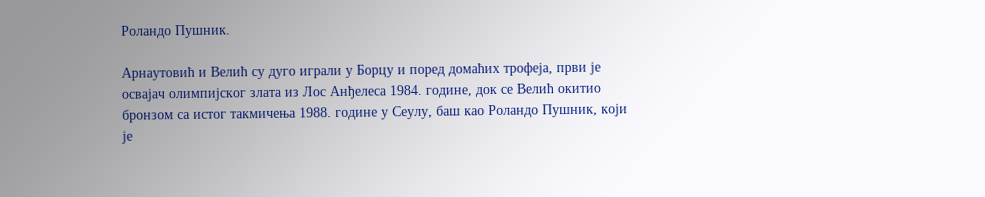Роландо Пушник.

Арнаутовић и Велић су дуго играли у Борцу и поред домаћих трофеја, први је освајач олимпијског злата из Лос Анђелеса 1984. године, док се Велић окитио бронзом са истог такмичења 1988. године у Сеулу, баш као Роландо Пушник, који је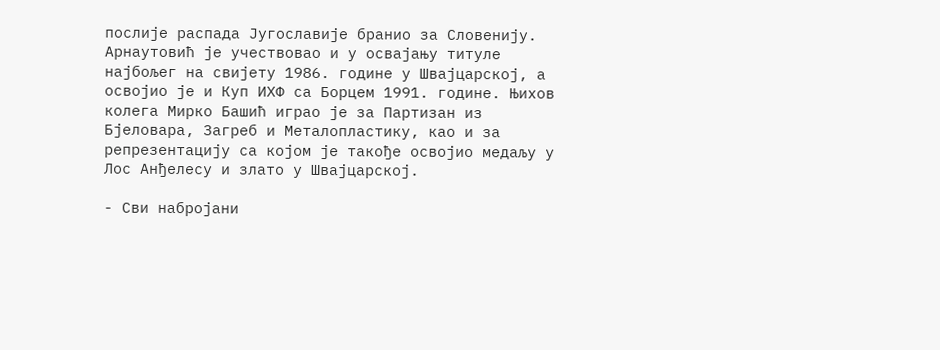послије распада Југославије бранио за Словенију. Арнаутовић је учествовао и у освајању титуле најбољег на свијету 1986. године у Швајцарској, а освојио је и Куп ИХФ са Борцем 1991. године. Њихов колега Мирко Башић играо је за Партизан из Бјеловара, Загреб и Металопластику, као и за репрезентацију са којом је такође освојио медаљу у Лос Анђелесу и злато у Швајцарској.

- Сви набројани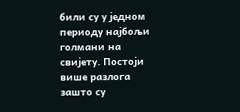били су у једном периоду најбољи голмани на свијету. Постоји више разлога зашто су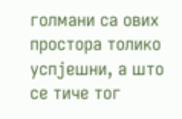голмани са ових простора толико успјешни, а што се тиче тог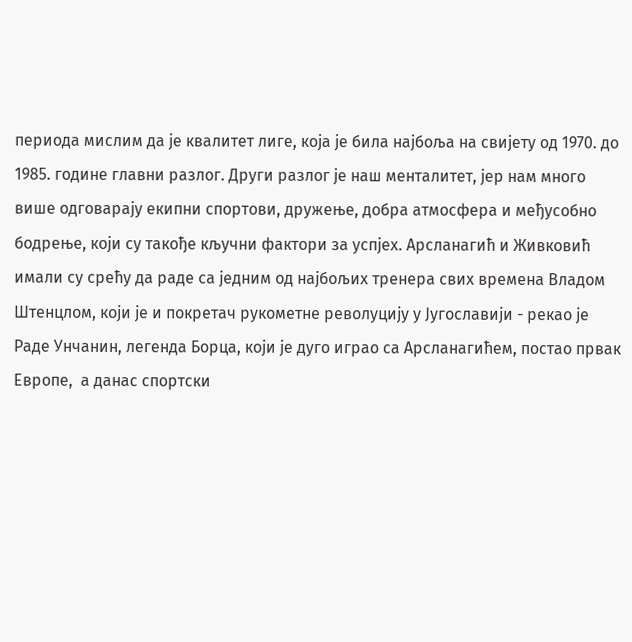периода мислим да је квалитет лиге, која је била најбоља на свијету од 1970. до 1985. године главни разлог. Други разлог је наш менталитет, јер нам много више одговарају екипни спортови, дружење, добра атмосфера и међусобно бодрење, који су такође кључни фактори за успјех. Арсланагић и Живковић имали су срећу да раде са једним од најбољих тренера свих времена Владом Штенцлом, који је и покретач рукометне револуцију у Југославији - рекао је Раде Унчанин, легенда Борца, који је дуго играо са Арсланагићем, постао првак Европе,  а данас спортски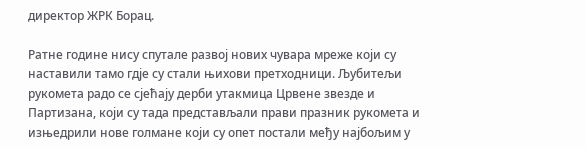директор ЖРК Борац.

Ратне године нису спутале развој нових чувара мреже који су наставили тамо гдје су стали њихови претходници. Љубитељи рукомета радо се сјећају дерби утакмица Црвене звезде и Партизана, који су тада представљали прави празник рукомета и изњедрили нове голмане који су опет постали међу најбољим у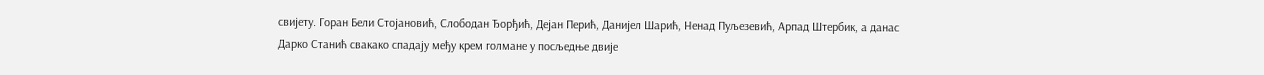свијету. Горан Бели Стојановић, Слободан Ђорђић, Дејан Перић, Данијел Шарић, Ненад Пуљезевић, Арпад Штербик, а данас Дарко Станић свакако спадају међу крем голмане у посљедње двије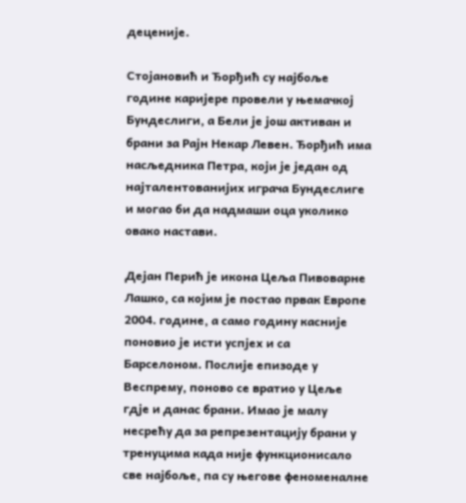деценије.

Стојановић и Ђорђић су најбоље године каријере провели у њемачкој Бундеслиги, а Бели је још активан и брани за Рајн Некар Левен. Ђорђић има насљедника Петра, који је један од најталентованијих играча Бундеслиге и могао би да надмаши оца уколико овако настави.

Дејан Перић је икона Цеља Пивоварне Лашко, са којим је постао првак Европе 2004. године, а само годину касније поновио је исти успјех и са Барселоном. Послије епизоде у Веспрему, поново се вратио у Цеље гдје и данас брани. Имао је малу несрећу да за репрезентацију брани у тренуцима када није функционисало све најбоље, па су његове феноменалне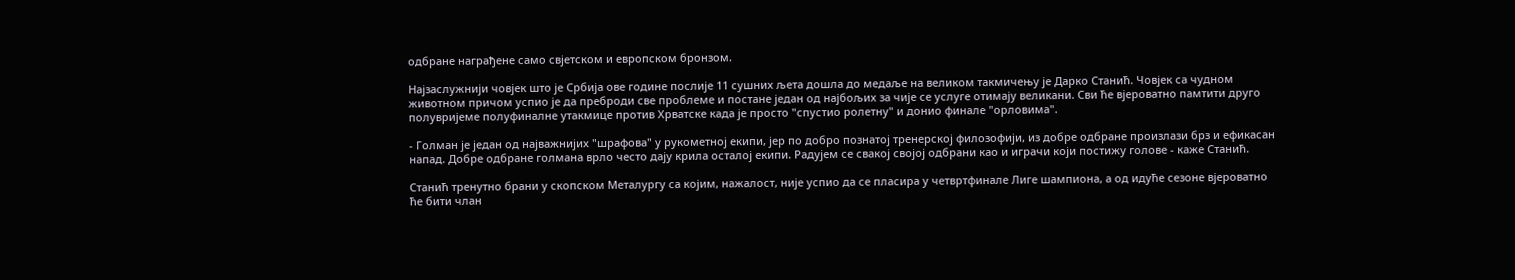одбране награђене само свјетском и европском бронзом.

Најзаслужнији човјек што је Србија ове године послије 11 сушних љета дошла до медаље на великом такмичењу је Дарко Станић. Човјек са чудном животном причом успио је да преброди све проблеме и постане један од најбољих за чије се услуге отимају великани. Сви ће вјероватно памтити друго полувријеме полуфиналне утакмице против Хрватске када је просто "спустио ролетну" и донио финале "орловима".

- Голман је један од најважнијих "шрафова" у рукометној екипи, јер по добро познатој тренерској филозофији, из добре одбране произлази брз и ефикасан напад. Добре одбране голмана врло често дају крила осталој екипи. Радујем се свакој својој одбрани као и играчи који постижу голове - каже Станић.

Станић тренутно брани у скопском Металургу са којим, нажалост, није успио да се пласира у четвртфинале Лиге шампиона, а од идуће сезоне вјероватно ће бити члан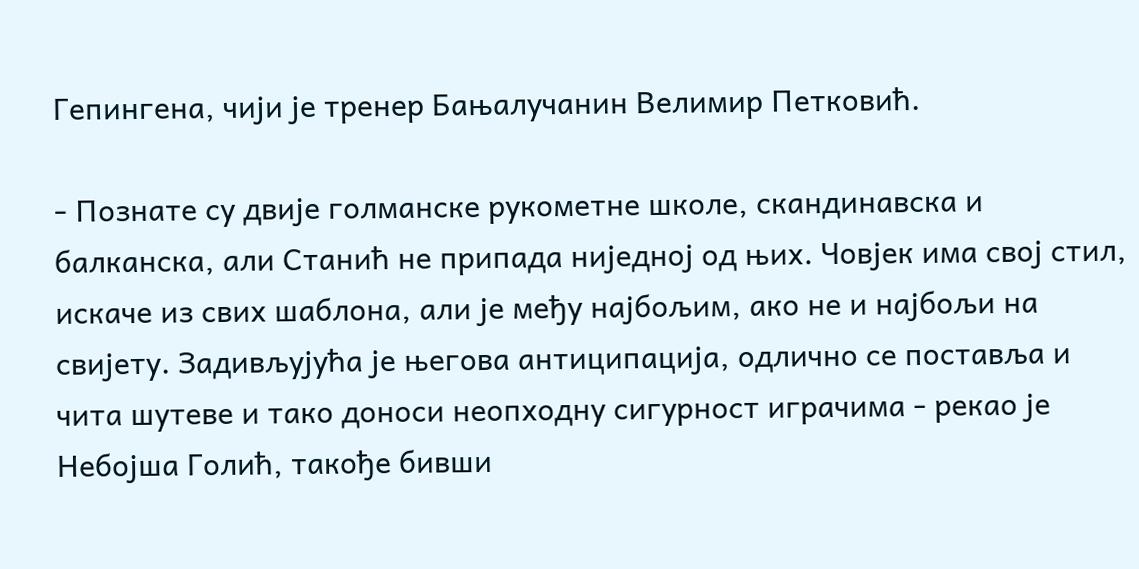Гепингена, чији је тренер Бањалучанин Велимир Петковић.

- Познате су двије голманске рукометне школе, скандинавска и балканска, али Станић не припада ниједној од њих. Човјек има свој стил, искаче из свих шаблона, али је међу најбољим, ако не и најбољи на свијету. Задивљујућа је његова антиципација, одлично се поставља и чита шутеве и тако доноси неопходну сигурност играчима - рекао је Небојша Голић, такође бивши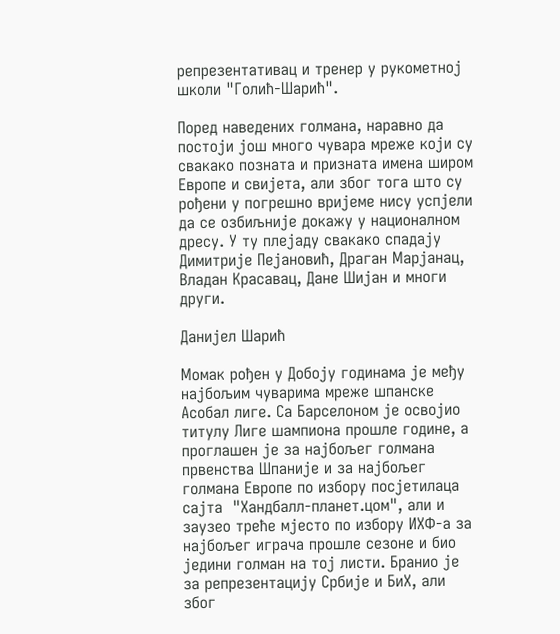репрезентативац и тренер у рукометној школи "Голић-Шарић".

Поред наведених голмана, наравно да постоји још много чувара мреже који су свакако позната и призната имена широм Европе и свијета, али због тога што су рођени у погрешно вријеме нису успјели да се озбиљније докажу у националном дресу. У ту плејаду свакако спадају Димитрије Пејановић, Драган Марјанац, Владан Красавац, Дане Шијан и многи други.

Данијел Шарић

Момак рођен у Добоју годинама је међу најбољим чуварима мреже шпанске Асобал лиге. Са Барселоном је освојио титулу Лиге шампиона прошле године, а проглашен је за најбољег голмана првенства Шпаније и за најбољег голмана Европе по избору посјетилаца сајта  "Хандбалл-планет.цом", али и заузео треће мјесто по избору ИХФ-а за најбољег играча прошле сезоне и био једини голман на тој листи. Бранио је за репрезентацију Србије и БиХ, али због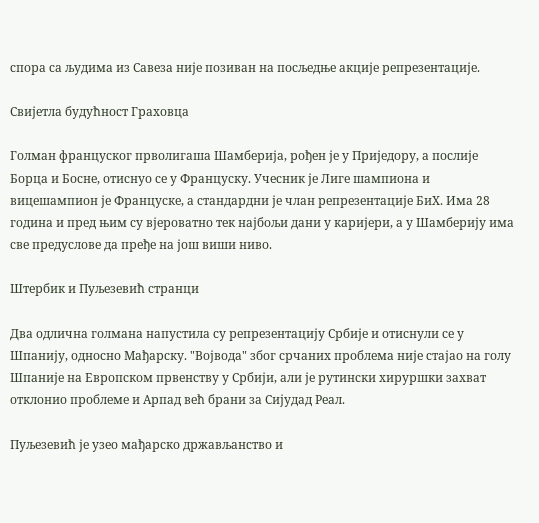спора са људима из Савеза није позиван на посљедње акције репрезентације.

Свијетла будућност Граховца

Голман француског прволигаша Шамберија, рођен је у Приједору, а послије Борца и Босне, отиснуо се у Француску. Учесник је Лиге шампиона и вицешампион је Француске, а стандардни је члан репрезентације БиХ. Има 28 година и пред њим су вјероватно тек најбољи дани у каријери, а у Шамберију има све предуслове да пређе на још виши ниво.

Штербик и Пуљезевић странци

Два одлична голмана напустила су репрезентацију Србије и отиснули се у Шпанију, односно Мађарску. "Војвода" због срчаних проблема није стајао на голу Шпаније на Европском првенству у Србији, али је рутински хируршки захват отклонио проблеме и Арпад већ брани за Сијудад Реал.

Пуљезевић је узео мађарско држављанство и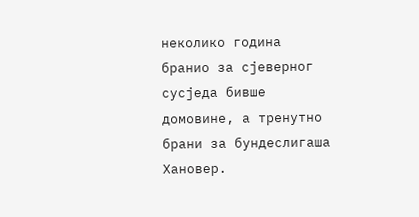неколико година бранио за сјеверног сусједа бивше домовине, а тренутно брани за бундеслигаша Хановер.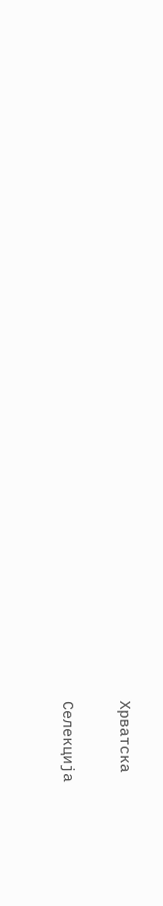Хрватска

Селекција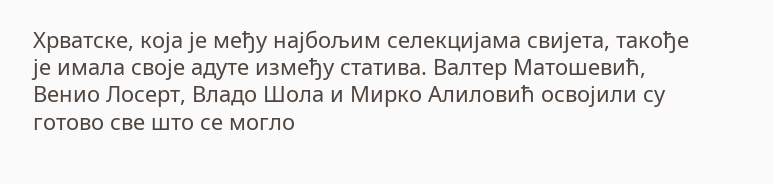Хрватске, која је међу најбољим селекцијама свијета, такође је имала своје адуте између статива. Валтер Матошевић, Венио Лосерт, Владо Шола и Мирко Алиловић освојили су готово све што се могло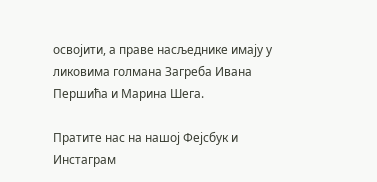освојити, а праве насљеднике имају у ликовима голмана Загреба Ивана Першића и Марина Шега.

Пратите нас на нашој Фејсбук и Инстаграм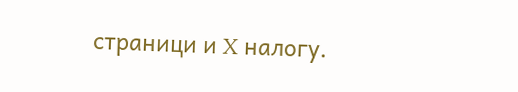страници и X налогу.